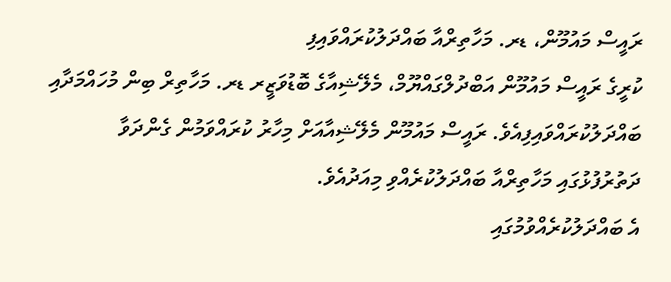ރައީސް މައުމޫން، ޑރ. މަހާތިރްއާ ބައްދަލުކުރައްވައިފި
ކުރީގެ ރައީސް މައުމޫން އަބްދުލްގައްޔޫމް، މެލޭޝިއާގެ ބޮޑުވަޒީރ ޑރ. މަހާތިރް ބިން މުހައްމަދާއި ބައްދަލުކުރައްވައިފިއެވެ. ރައީސް މައުމޫން މެލޭޝިއާއަށް މިހާރު ކުރައްވަމުން ގެންދަވާ ދަތުރުފުޅުގައި މަހާތިރްއާ ބައްދަލުކުރެއްވި މިއަދުއެވެ.
އެ ބައްދަލުކުރެއްވުމުގައި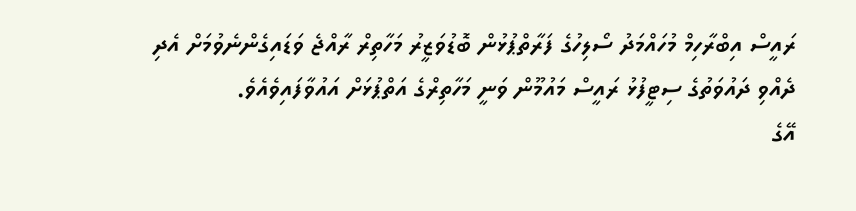ރައީސް އިބްރާހިމް މުހައްމަދު ސޯލިހުގެ ފަރާތްޕުޅުން ބޮޑުވަޒީރު މަހާތިރް ރާއްޖެ ވަޑައިގެންނެވުމަށް އެދި ދެއްވި ދައުވަތުގެ ސިޓީފުޅު ރައީސް މައުމޫން ވަނީ މަހާތިރްގެ އަތްޕުޅަށް އައުވާފައިވެއެވެ.
އޭގެ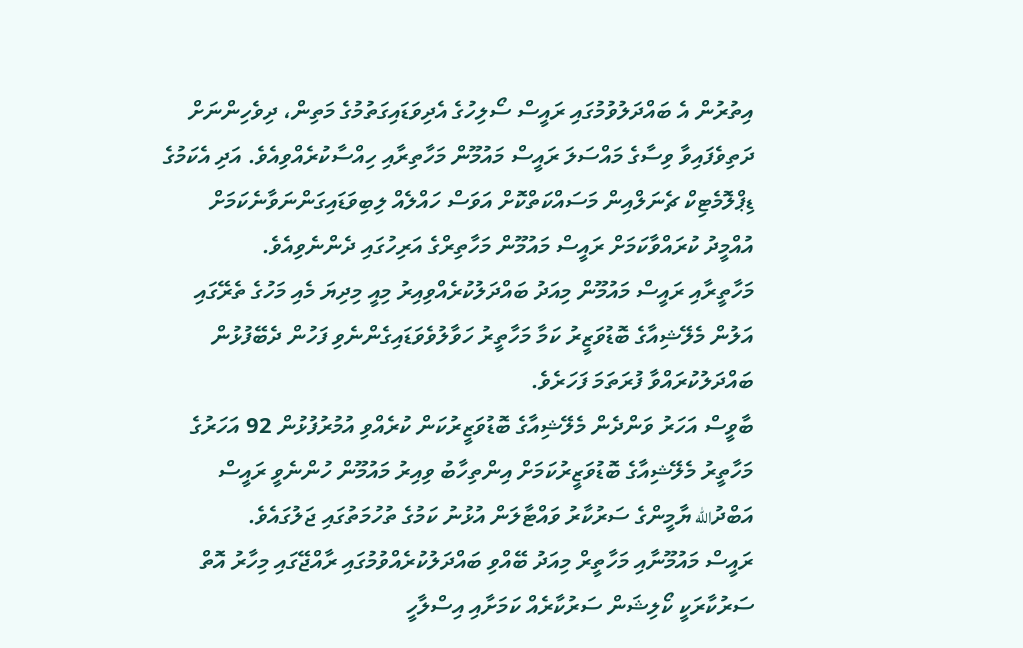އިތުރުން އެ ބައްދަލުވުމުގައި ރައީސް ސޯލިހުގެ އެދިވަޑައިގަތުމުގެ މަތިން، ދިވެހިންނަށް ދަތިވެފައިވާ ވިސާގެ މައްސަލަ ރައީސް މައުމޫން މަހާތިރާއި ހިއްސާކުރެއްވިއެވެ. އަދި އެކަމުގެ ޑިޕްލޮމެޓިކް ޗެނަލްއިން މަސައްކަތްކޮށް އަވަސް ހައްލެއް ލިބިވަޑައިގަންނަވާނެކަމަށް އުއްމީދު ކުރައްވާކަމަށް ރައީސް މައުމޫން މަހާތިރްގެ އަރިހުގައި ދެންނެވިއެވެ.
މަހާތީރާއި ރައީސް މައުމޫން މިއަދު ބައްދަލުކުރެއްވިއިރު މިއީ މިދިޔަ މެއި މަހުގެ ތެރޭގައި އަލުން މެލޭޝިއާގެ ބޮޑުވަޒީރު ކަމާ މަހާތީރު ހަވާލުވެވަޑައިގެންނެވި ފަހުން ދެބޭފުޅުން ބައްދަލުކުރައްވާ ފުރަތަމަ ފަހަރެވެ.
ބާވީސް އަހަރު ވަންދެން މެލޭޝިއާގެ ބޮޑުވަޒީރުކަން ކުރެއްވި އުމުރުފުޅުން 92 އަހަރުގެ މަހާތީރު މެލޭޝިއާގެ ބޮޑުވަޒީރުކަމަށް އިންތިހާބު ވިއިރު މައުމޫން ހުންނެވީ ރައީސް އަބްދުالله ޔާމީންގެ ސަރުކާރު ވައްޓާލަން އުޅުނު ކަމުގެ ތުހުމަތުގައި ޖަލުގައެވެ.
ރައީސް މައުމޫނާއި މަހާތީރް މިއަދު ބޭއްވި ބައްދަލުކުރެއްވުމުގައި ރާއްޖޭގައި މިހާރު އޮތް ސަރުކާރަކީ ކޯލިޝަން ސަރުކާރެއް ކަމަށާއި އިސްލާހީ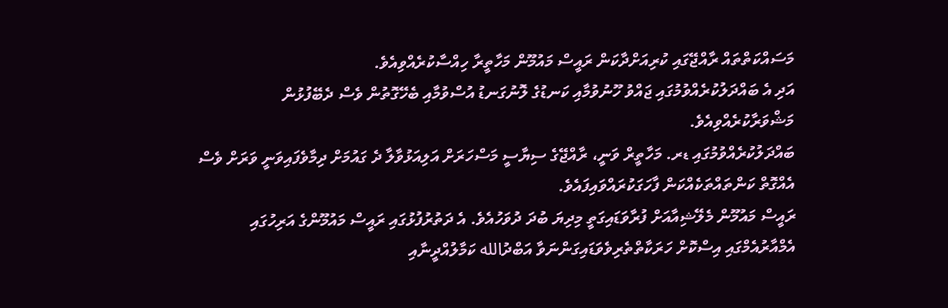މަސައްކަތްތައް ރާއްޖޭގައި ކުރިއަށްދާކަން ރައީސް މައުމޫން މަހާތީރާ ހިއްސާކުރެއްވިއެވެ.
އަދި އެ ބައްދަލުކުރެއްވުމުގައި ޖައްވު ހޫނުވުމާއި ކަނޑުގެ ލޮނުގަނޑު އުސްވުމާއި ބެހޭގޮތުން ވެސް ދެބޭފުޅުން މަޝްވަރާކުރެއްވިއެވެ.
ބައްދަލުކުރެއްވުމުގައި ޑރ. މަހާތީރް ވަނީ، ރާއްޖޭގެ ސިޔާސީ މަސްހަރަށް އަލިއަޅުވާލާ ދެ ގައުމަށް ދިމާވެފައިވަނީ ވަރަށް ވެސް އެއްގޮތް ކަންތައްތަކެއްކަން ފާހަގަކުރައްވައިފައެވެ.
ރައީސް މައުމޫން މެލޭޝިއާއަށް ފުރާވަޑައިގަތީ މިދިޔަ ބުދަ ދުވަހުއެވެ. އެ ދަތުރުފުޅުގައި ރައީސް މައުމޫންގެ އަރިހުގައި އެމްއާރުއެމްގައި އިސްކޮށް ހަރަކާތްތެރިވެވަޑައިގަންނަވާ އަބްދުالله ކަމާލުއްދީނާއި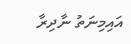އައިމިނަތު ނާދިރާ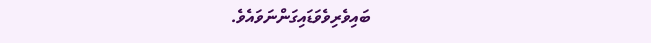ބައިވެރިވެވަޑައިގަންނަވައެވެ.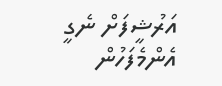އަރުޝީފަށް ނެގީ
އެންމެފަހުން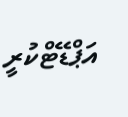އަޕްޑޭޓްކުރީ